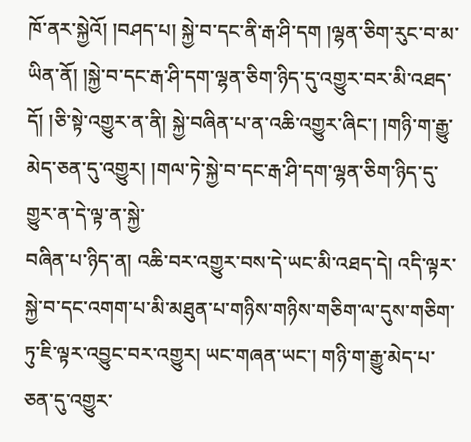ཁོ་ནར་སྐྱེའོ། །བཤད་པ། སྐྱེ་བ་དང་ནི་རྒ་ཤི་དག །ལྷན་ཅིག་རུང་བ་མ་ཡིན་ནོ། །སྐྱེ་བ་དང་རྒ་ཤི་དག་ལྷན་ཅིག་ཉིད་དུ་འགྱུར་བར་མི་འཐད་དོ། །ཅི་སྟེ་འགྱུར་ན་ནི། སྐྱེ་བཞིན་པ་ན་འཆི་འགྱུར་ཞིང་། །གཉི་ག་རྒྱུ་མེད་ཅན་དུ་འགྱུར། །གལ་ཏེ་སྐྱེ་བ་དང་རྒ་ཤི་དག་ལྷན་ཅིག་ཉིད་དུ་གྱུར་ན་དེ་ལྟ་ན་སྐྱེ་
བཞིན་པ་ཉིད་ན། འཆི་བར་འགྱུར་བས་དེ་ཡང་མི་འཐད་དེ། འདི་ལྟར་སྐྱེ་བ་དང་འགག་པ་མི་མཐུན་པ་གཉིས་གཉིས་གཅིག་ལ་དུས་གཅིག་ཏུ་ཇི་ལྟར་འབྱུང་བར་འགྱུར། ཡང་གཞན་ཡང་། གཉི་ག་རྒྱུ་མེད་པ་ཅན་དུ་འགྱུར་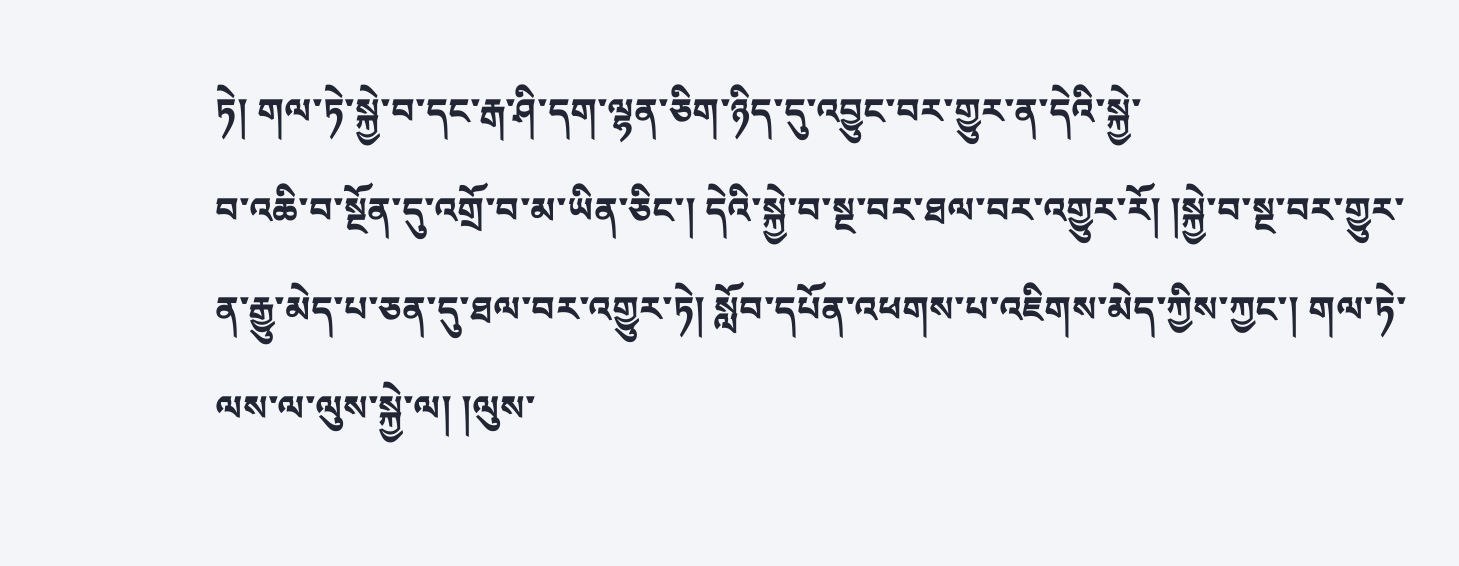ཏེ། གལ་ཏེ་སྐྱེ་བ་དང་རྒ་ཤི་དག་ལྷན་ཅིག་ཉིད་དུ་འབྱུང་བར་གྱུར་ན་དེའི་སྐྱེ་
བ་འཆི་བ་སྔོན་དུ་འགྲོ་བ་མ་ཡིན་ཅིང་། དེའི་སྐྱེ་བ་སྔ་བར་ཐལ་བར་འགྱུར་རོ། །སྐྱེ་བ་སྔ་བར་གྱུར་ན་རྒྱུ་མེད་པ་ཅན་དུ་ཐལ་བར་འགྱུར་ཏེ། སློབ་དཔོན་འཕགས་པ་འཇིགས་མེད་ཀྱིས་ཀྱང་། གལ་ཏེ་ལས་ལ་ལུས་སྐྱེ་ལ། །ལུས་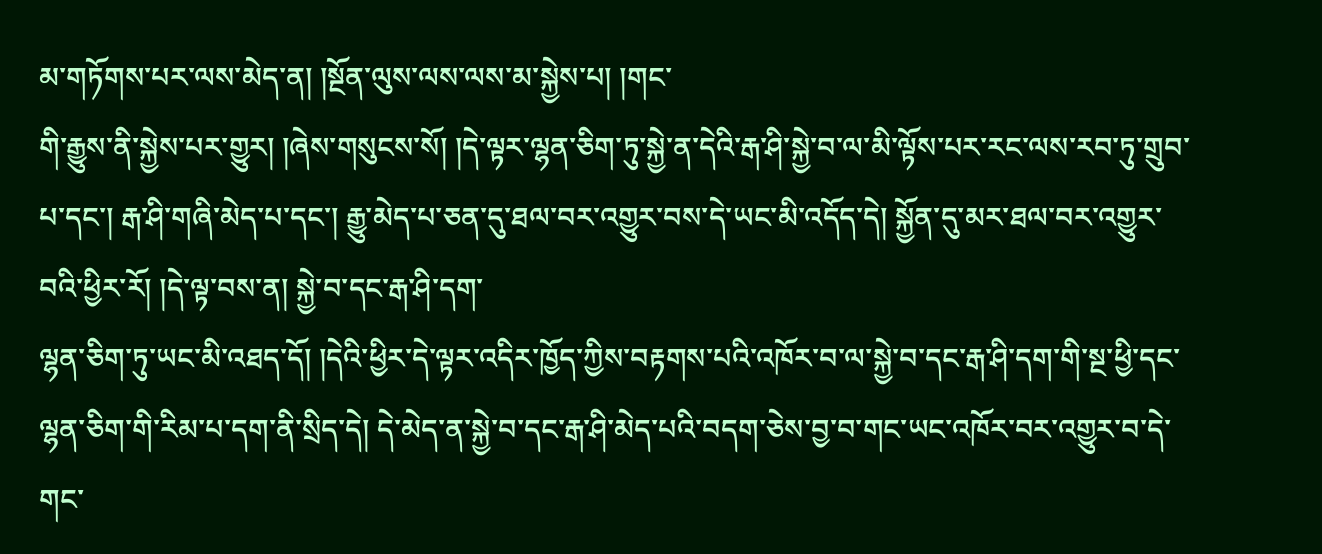མ་གཏོགས་པར་ལས་མེད་ན། །སྔོན་ལུས་ལས་ལས་མ་སྐྱེས་པ། །གང་
གི་རྒྱུས་ནི་སྐྱེས་པར་གྱུར། །ཞེས་གསུངས་སོ། །དེ་ལྟར་ལྷན་ཅིག་ཏུ་སྐྱེ་ན་དེའི་རྒ་ཤི་སྐྱེ་བ་ལ་མི་ལྟོས་པར་རང་ལས་རབ་ཏུ་གྲུབ་པ་དང་། རྒ་ཤི་གཞི་མེད་པ་དང་། རྒྱུ་མེད་པ་ཅན་དུ་ཐལ་བར་འགྱུར་བས་དེ་ཡང་མི་འདོད་དེ། སྐྱོན་དུ་མར་ཐལ་བར་འགྱུར་བའི་ཕྱིར་རོ། །དེ་ལྟ་བས་ན། སྐྱེ་བ་དང་རྒ་ཤི་དག་
ལྷན་ཅིག་ཏུ་ཡང་མི་འཐད་དོ། །དེའི་ཕྱིར་དེ་ལྟར་འདིར་ཁྱོད་ཀྱིས་བརྟགས་པའི་འཁོར་བ་ལ་སྐྱེ་བ་དང་རྒ་ཤི་དག་གི་སྔ་ཕྱི་དང་ལྷན་ཅིག་གི་རིམ་པ་དག་ནི་སྲིད་དེ། དེ་མེད་ན་སྐྱེ་བ་དང་རྒ་ཤི་མེད་པའི་བདག་ཅེས་བྱ་བ་གང་ཡང་འཁོར་བར་འགྱུར་བ་དེ་གང་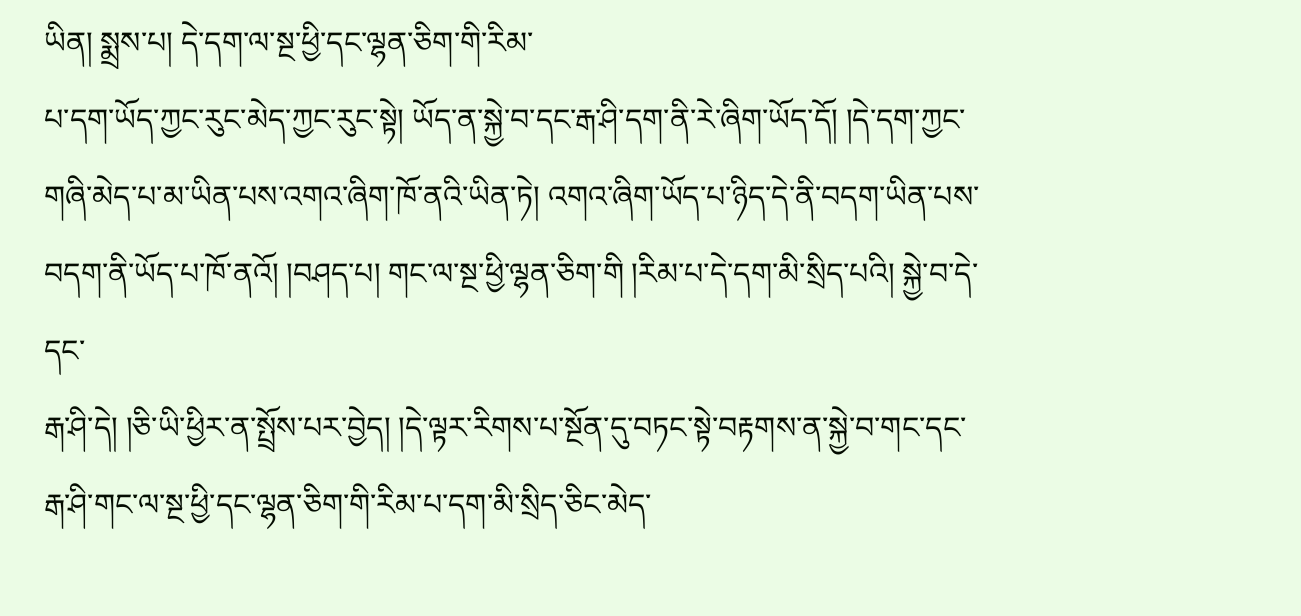ཡིན། སྨྲས་པ། དེ་དག་ལ་སྔ་ཕྱི་དང་ལྷན་ཅིག་གི་རིམ་
པ་དག་ཡོད་ཀྱང་རུང་མེད་ཀྱང་རུང་སྟེ། ཡོད་ན་སྐྱེ་བ་དང་རྒ་ཤི་དག་ནི་རེ་ཞིག་ཡོད་དོ། །དེ་དག་ཀྱང་གཞི་མེད་པ་མ་ཡིན་པས་འགའ་ཞིག་ཁོ་ནའི་ཡིན་ཏེ། འགའ་ཞིག་ཡོད་པ་ཉིད་དེ་ནི་བདག་ཡིན་པས་བདག་ནི་ཡོད་པ་ཁོ་ནའོ། །བཤད་པ། གང་ལ་སྔ་ཕྱི་ལྷན་ཅིག་གི །རིམ་པ་དེ་དག་མི་སྲིད་པའི། སྐྱེ་བ་དེ་དང་
རྒ་ཤི་དེ། །ཅི་ཡི་ཕྱིར་ན་སྤྲོས་པར་བྱེད། །དེ་ལྟར་རིགས་པ་སྔོན་དུ་བཏང་སྟེ་བརྟགས་ན་སྐྱེ་བ་གང་དང་རྒ་ཤི་གང་ལ་སྔ་ཕྱི་དང་ལྷན་ཅིག་གི་རིམ་པ་དག་མི་སྲིད་ཅིང་མེད་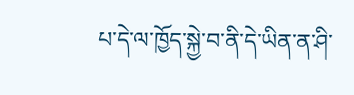པ་དེ་ལ་ཁྱོད་སྐྱེ་བ་ནི་དེ་ཡིན་ན་ཤི་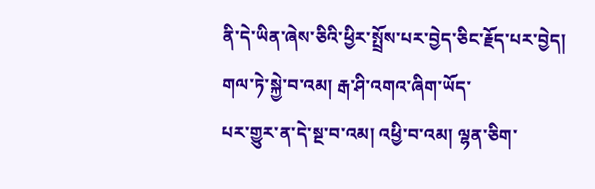ནི་དེ་ཡིན་ཞེས་ཅིའི་ཕྱིར་སྤྲོས་པར་བྱེད་ཅིང་རྗོད་པར་བྱེད། གལ་ཏེ་སྐྱེ་བ་འམ། རྒ་ཤི་འགའ་ཞིག་ཡོད་
པར་གྱུར་ན་དེ་སྔ་བ་འམ། འཕྱི་བ་འམ། ལྷན་ཅིག་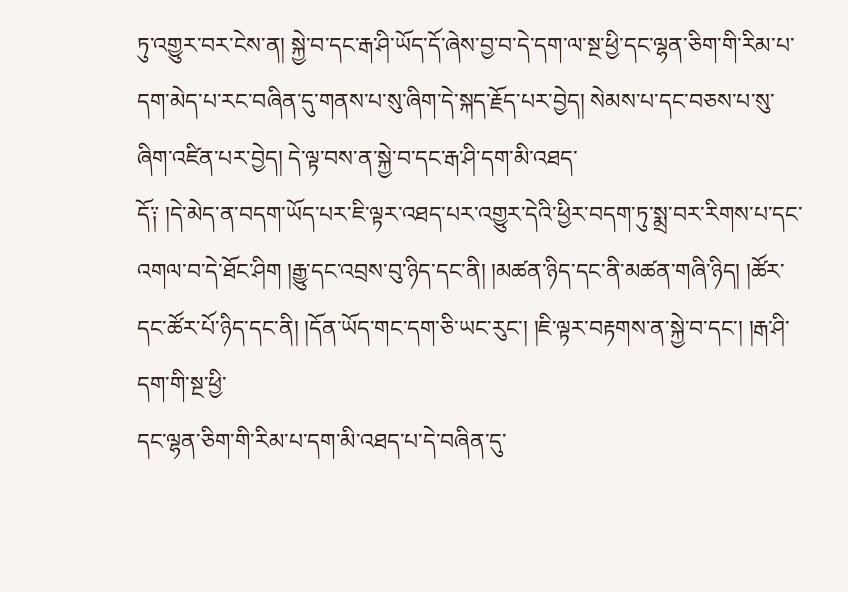ཏུ་འགྱུར་བར་ངེས་ན། སྐྱེ་བ་དང་རྒ་ཤི་ཡོད་དོ་ཞེས་བྱ་བ་དེ་དག་ལ་སྔ་ཕྱི་དང་ལྷན་ཅིག་གི་རིམ་པ་དག་མེད་པ་རང་བཞིན་དུ་གནས་པ་སུ་ཞིག་དེ་སྐད་རྗོད་པར་བྱེད། སེམས་པ་དང་བཅས་པ་སུ་ཞིག་འཛིན་པར་བྱེད། དེ་ལྟ་བས་ན་སྐྱེ་བ་དང་རྒ་ཤི་དག་མི་འཐད་
དོ༑ །དེ་མེད་ན་བདག་ཡོད་པར་ཇི་ལྟར་འཐད་པར་འགྱུར་དེའི་ཕྱིར་བདག་ཏུ་སྨྲ་བར་རིགས་པ་དང་འགལ་བ་དེ་ཐོང་ཤིག །རྒྱུ་དང་འབྲས་བུ་ཉིད་དང་ནི། །མཚན་ཉིད་དང་ནི་མཚན་གཞི་ཉིད། །ཚོར་དང་ཚོར་པོ་ཉིད་དང་ནི། །དོན་ཡོད་གང་དག་ཅི་ཡང་རུང་། །ཇི་ལྟར་བརྟགས་ན་སྐྱེ་བ་དང་། །རྒ་ཤི་དག་གི་སྔ་ཕྱི་
དང་ལྷན་ཅིག་གི་རིམ་པ་དག་མི་འཐད་པ་དེ་བཞིན་དུ་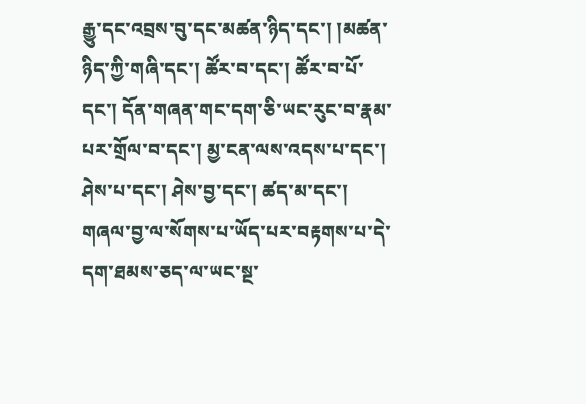རྒྱུ་དང་འབྲས་བུ་དང་མཚན་ཉིད་དང་། །མཚན་ཉིད་ཀྱི་གཞི་དང་། ཚོར་བ་དང་། ཚོར་བ་པོ་དང་། དོན་གཞན་གང་དག་ཅི་ཡང་རུང་བ་རྣམ་པར་གྲོལ་བ་དང་། མྱ་ངན་ལས་འདས་པ་དང་། ཤེས་པ་དང་། ཤེས་བྱ་དང་། ཚད་མ་དང་།
གཞལ་བྱ་ལ་སོགས་པ་ཡོད་པར་བརྟགས་པ་དེ་དག་ཐམས་ཅད་ལ་ཡང་སྔ་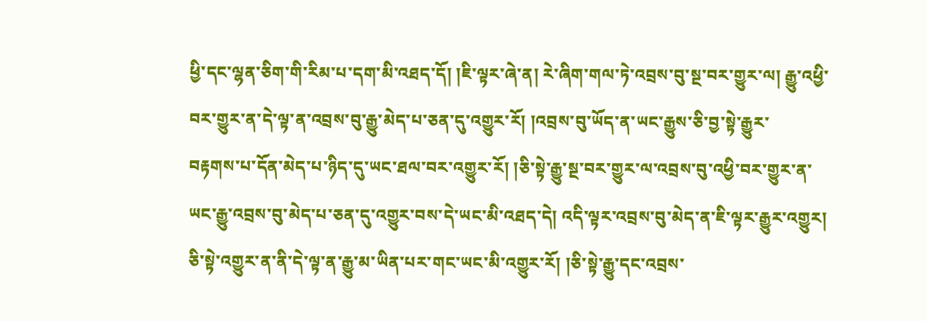ཕྱི་དང་ལྷན་ཅིག་གི་རིམ་པ་དག་མི་འཐད་དོ། །ཇི་ལྟར་ཞེ་ན། རེ་ཞིག་གལ་ཏེ་འབྲས་བུ་སྔ་བར་གྱུར་ལ། རྒྱུ་འཕྱི་བར་གྱུར་ན་དེ་ལྟ་ན་འབྲས་བུ་རྒྱུ་མེད་པ་ཅན་དུ་འགྱུར་རོ། །འབྲས་བུ་ཡོད་ན་ཡང་རྒྱུས་ཅི་བྱ་སྟེ་རྒྱུར་
བརྟགས་པ་དོན་མེད་པ་ཉིད་དུ་ཡང་ཐལ་བར་འགྱུར་རོ། །ཅི་སྟེ་རྒྱུ་སྔ་བར་གྱུར་ལ་འབྲས་བུ་འཕྱི་བར་གྱུར་ན་ཡང་རྒྱུ་འབྲས་བུ་མེད་པ་ཅན་དུ་འགྱུར་བས་དེ་ཡང་མི་འཐད་དེ། འདི་ལྟར་འབྲས་བུ་མེད་ན་ཇི་ལྟར་རྒྱུར་འགྱུར། ཅི་སྟེ་འགྱུར་ན་ནི་དེ་ལྟ་ན་རྒྱུ་མ་ཡིན་པར་གང་ཡང་མི་འགྱུར་རོ། །ཅི་སྟེ་རྒྱུ་དང་འབྲས་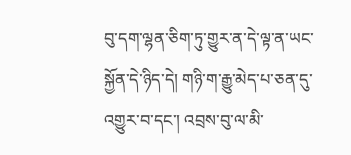བུ་དག་ལྷན་ཅིག་ཏུ་གྱུར་ན་དེ་ལྟ་ན་ཡང་སྐྱོན་དེ་ཉིད་དེ། གཉི་ག་རྒྱུ་མེད་པ་ཅན་དུ་འགྱུར་བ་དང་། འབྲས་བུ་ལ་མི་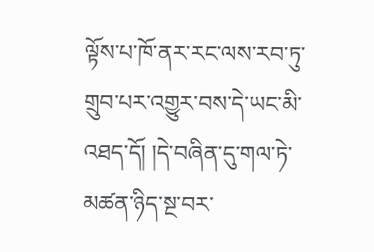ལྟོས་པ་ཁོ་ནར་རང་ལས་རབ་ཏུ་གྲུབ་པར་འགྱུར་བས་དེ་ཡང་མི་འཐད་དོ། །དེ་བཞིན་དུ་གལ་ཏེ་མཚན་ཉིད་སྔ་བར་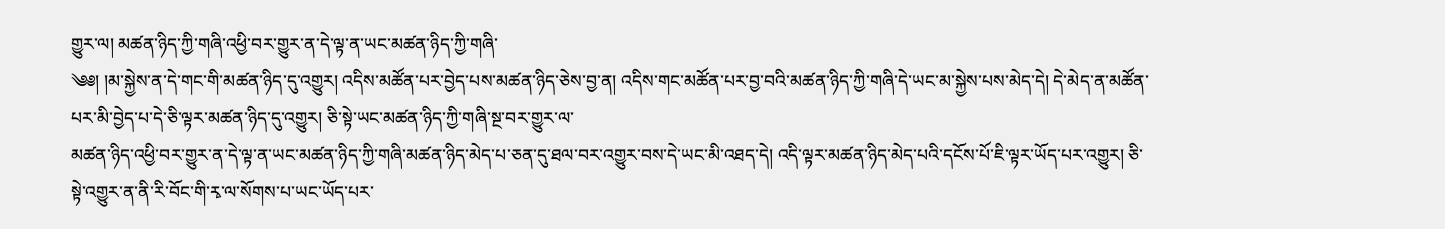གྱུར་ལ། མཚན་ཉིད་ཀྱི་གཞི་འཕྱི་བར་གྱུར་ན་དེ་ལྟ་ན་ཡང་མཚན་ཉིད་ཀྱི་གཞི་
༄༅། །མ་སྐྱེས་ན་དེ་གང་གི་མཚན་ཉིད་དུ་འགྱུར། འདིས་མཚོན་པར་བྱེད་པས་མཚན་ཉིད་ཅེས་བྱ་ན། འདིས་གང་མཚོན་པར་བྱ་བའི་མཚན་ཉིད་ཀྱི་གཞི་དེ་ཡང་མ་སྐྱེས་པས་མེད་དེ། དེ་མེད་ན་མཚོན་པར་མི་བྱེད་པ་དེ་ཅི་ལྟར་མཚན་ཉིད་དུ་འགྱུར། ཅི་སྟེ་ཡང་མཚན་ཉིད་ཀྱི་གཞི་སྔ་བར་གྱུར་ལ་
མཚན་ཉིད་འཕྱི་བར་གྱུར་ན་དེ་ལྟ་ན་ཡང་མཚན་ཉིད་ཀྱི་གཞི་མཚན་ཉིད་མེད་པ་ཅན་དུ་ཐལ་བར་འགྱུར་བས་དེ་ཡང་མི་འཐད་དེ། འདི་ལྟར་མཚན་ཉིད་མེད་པའི་དངོས་པོ་ཇི་ལྟར་ཡོད་པར་འགྱུར། ཅི་སྟེ་འགྱུར་ན་ནི་རི་བོང་གི་རྭ་ལ་སོགས་པ་ཡང་ཡོད་པར་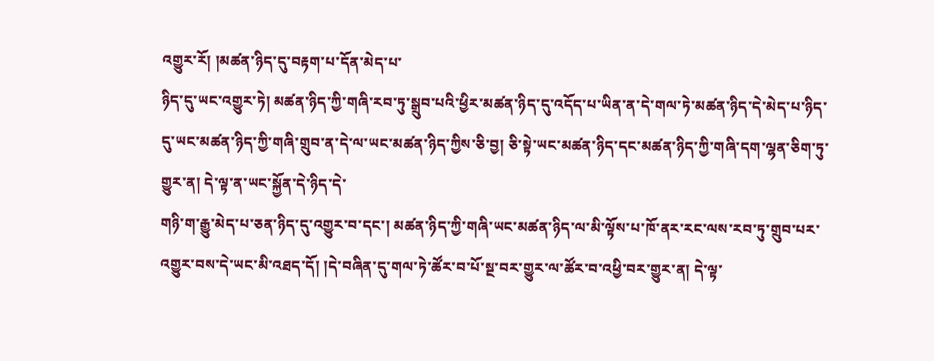འགྱུར་རོ། །མཚན་ཉིད་དུ་བརྟག་པ་དོན་མེད་པ་
ཉིད་དུ་ཡང་འགྱུར་ཏེ། མཚན་ཉིད་ཀྱི་གཞི་རབ་ཏུ་སྒྲུབ་པའི་ཕྱིར་མཚན་ཉིད་དུ་འདོད་པ་ཡིན་ན་དེ་གལ་ཏེ་མཚན་ཉིད་དེ་མེད་པ་ཉིད་དུ་ཡང་མཚན་ཉིད་ཀྱི་གཞི་གྲུབ་ན་དེ་ལ་ཡང་མཚན་ཉིད་ཀྱིས་ཅི་བྱ། ཅི་སྟེ་ཡང་མཚན་ཉིད་དང་མཚན་ཉིད་ཀྱི་གཞི་དག་ལྷན་ཅིག་ཏུ་གྱུར་ན། དེ་ལྟ་ན་ཡང་སྐྱོན་དེ་ཉིད་དེ་
གཉི་ག་རྒྱུ་མེད་པ་ཅན་ཉིད་དུ་འགྱུར་བ་དང་། མཚན་ཉིད་ཀྱི་གཞི་ཡང་མཚན་ཉིད་ལ་མི་ལྟོས་པ་ཁོ་ནར་རང་ལས་རབ་ཏུ་གྲུབ་པར་འགྱུར་བས་དེ་ཡང་མི་འཐད་དོ། །དེ་བཞིན་དུ་གལ་ཏེ་ཚོར་བ་པོ་སྔ་བར་གྱུར་ལ་ཚོར་བ་འཕྱི་བར་གྱུར་ན། དེ་ལྟ་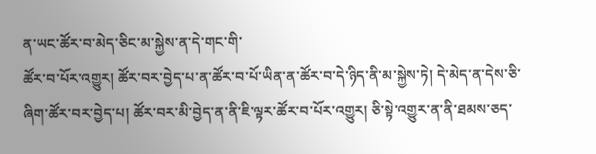ན་ཡང་ཚོར་བ་མེད་ཅིང་མ་སྐྱེས་ན་དེ་གང་གི་
ཚོར་བ་པོར་འགྱུར། ཚོར་བར་བྱེད་པ་ན་ཚོར་བ་པོ་ཡིན་ན་ཚོར་བ་དེ་ཉིད་ནི་མ་སྐྱེས་ཏེ། དེ་མེད་ན་དེས་ཅི་ཞིག་ཚོར་བར་བྱེད་པ། ཚོར་བར་མི་བྱེད་ན་ནི་ཇི་ལྟར་ཚོར་བ་པོར་འགྱུར། ཅི་སྟེ་འགྱུར་ན་ནི་ཐམས་ཅད་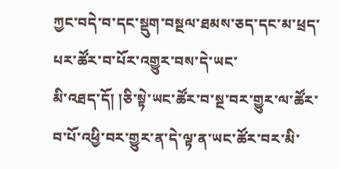ཀྱང་བདེ་བ་དང་སྡུག་བསྔལ་ཐམས་ཅད་དང་མ་ཕྲད་པར་ཚོར་བ་པོར་འགྱུར་བས་དེ་ཡང་
མི་འཐད་དོ། །ཅི་སྟེ་ཡང་ཚོར་བ་སྔ་བར་གྱུར་ལ་ཚོར་བ་པོ་འཕྱི་བར་གྱུར་ན་དེ་ལྟ་ན་ཡང་ཚོར་བར་མི་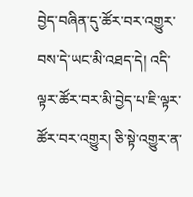བྱེད་བཞིན་དུ་ཚོར་བར་འགྱུར་བས་དེ་ཡང་མི་འཐད་དེ། འདི་ལྟར་ཚོར་བར་མི་བྱེད་པ་ཇི་ལྟར་ཚོར་བར་འགྱུར། ཅི་སྟེ་འགྱུར་ན་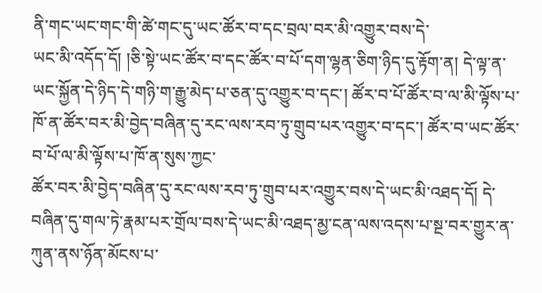ནི་གང་ཡང་གང་གི་ཚེ་གང་དུ་ཡང་ཚོར་བ་དང་བྲལ་བར་མི་འགྱུར་བས་དེ་
ཡང་མི་འདོད་དོ། །ཅི་སྟེ་ཡང་ཚོར་བ་དང་ཚོར་བ་པོ་དག་ལྷན་ཅིག་ཉིད་དུ་རྟོག་ན། དེ་ལྟ་ན་ཡང་སྐྱོན་དེ་ཉིད་དེ་གཉི་ག་རྒྱུ་མེད་པ་ཅན་དུ་འགྱུར་བ་དང་། ཚོར་བ་པོ་ཚོར་བ་ལ་མི་ལྟོས་པ་ཁོ་ན་ཚོར་བར་མི་བྱེད་བཞིན་དུ་རང་ལས་རབ་ཏུ་གྲུབ་པར་འགྱུར་བ་དང་། ཚོར་བ་ཡང་ཚོར་བ་པོ་ལ་མི་ལྟོས་པ་ཁོ་ན་སུས་ཀྱང་
ཚོར་བར་མི་བྱེད་བཞིན་དུ་རང་ལས་རབ་ཏུ་གྲུབ་པར་འགྱུར་བས་དེ་ཡང་མི་འཐད་དོ། དེ་བཞིན་དུ་གལ་ཏེ་རྣམ་པར་གྲོལ་བས་དེ་ཡང་མི་འཐད་མྱ་ངན་ལས་འདས་པ་སྔ་བར་གྱུར་ན་ཀུན་ནས་ཉོན་མོངས་པ་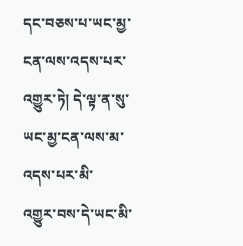དང་བཅས་པ་ཡང་མྱ་ངན་ལས་འདས་པར་འགྱུར་ཏེ། དེ་ལྟ་ན་སུ་ཡང་མྱ་ངན་ལས་མ་འདས་པར་མི་
འགྱུར་བས་དེ་ཡང་མི་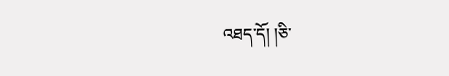འཐད་དོ། །ཅི་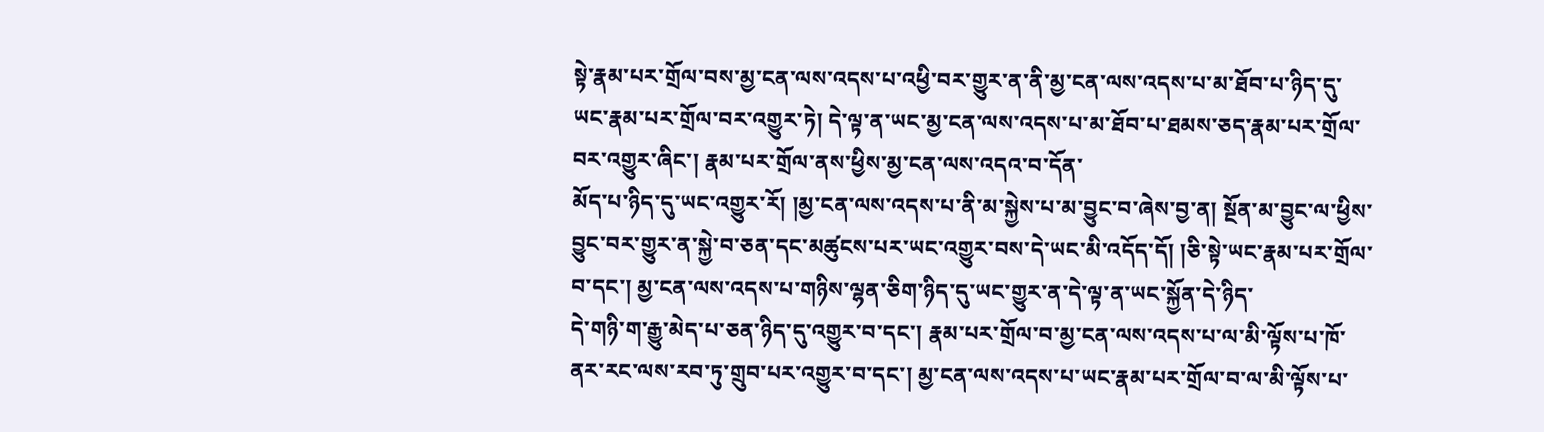སྟེ་རྣམ་པར་གྲོལ་བས་མྱ་ངན་ལས་འདས་པ་འཕྱི་བར་གྱུར་ན་ནི་མྱ་ངན་ལས་འདས་པ་མ་ཐོབ་པ་ཉིད་དུ་ཡང་རྣམ་པར་གྲོལ་བར་འགྱུར་ཏེ། དེ་ལྟ་ན་ཡང་མྱ་ངན་ལས་འདས་པ་མ་ཐོབ་པ་ཐམས་ཅད་རྣམ་པར་གྲོལ་བར་འགྱུར་ཞིང་། རྣམ་པར་གྲོལ་ནས་ཕྱིས་མྱ་ངན་ལས་འདའ་བ་དོན་
མོད་པ་ཉིད་དུ་ཡང་འགྱུར་རོ། །མྱ་ངན་ལས་འདས་པ་ནི་མ་སྐྱེས་པ་མ་བྱུང་བ་ཞེས་བྱ་ན། སྔོན་མ་བྱུང་ལ་ཕྱིས་བྱུང་བར་གྱུར་ན་སྐྱེ་བ་ཅན་དང་མཚུངས་པར་ཡང་འགྱུར་བས་དེ་ཡང་མི་འདོད་དོ། །ཅི་སྟེ་ཡང་རྣམ་པར་གྲོལ་བ་དང་། མྱ་ངན་ལས་འདས་པ་གཉིས་ལྷན་ཅིག་ཉིད་དུ་ཡང་གྱུར་ན་དེ་ལྟ་ན་ཡང་སྐྱོན་དེ་ཉིད་
དེ་གཉི་ག་རྒྱུ་མེད་པ་ཅན་ཉིད་དུ་འགྱུར་བ་དང་། རྣམ་པར་གྲོལ་བ་མྱ་ངན་ལས་འདས་པ་ལ་མི་ལྟོས་པ་ཁོ་ནར་རང་ལས་རབ་ཏུ་གྲུབ་པར་འགྱུར་བ་དང་། མྱ་ངན་ལས་འདས་པ་ཡང་རྣམ་པར་གྲོལ་བ་ལ་མི་ལྟོས་པ་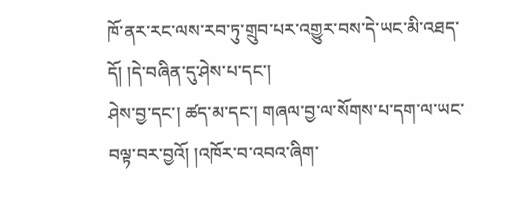ཁོ་ནར་རང་ལས་རབ་ཏུ་གྲུབ་པར་འགྱུར་བས་དེ་ཡང་མི་འཐད་དོ། །དེ་བཞིན་དུ་ཤེས་པ་དང་།
ཤེས་བྱ་དང་། ཚད་མ་དང་། གཞལ་བྱ་ལ་སོགས་པ་དག་ལ་ཡང་བལྟ་བར་བྱའོ། །འཁོར་བ་འབའ་ཞིག་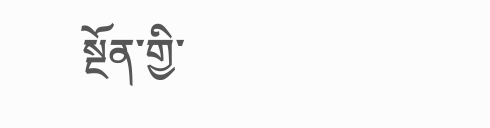སྔོན་གྱི་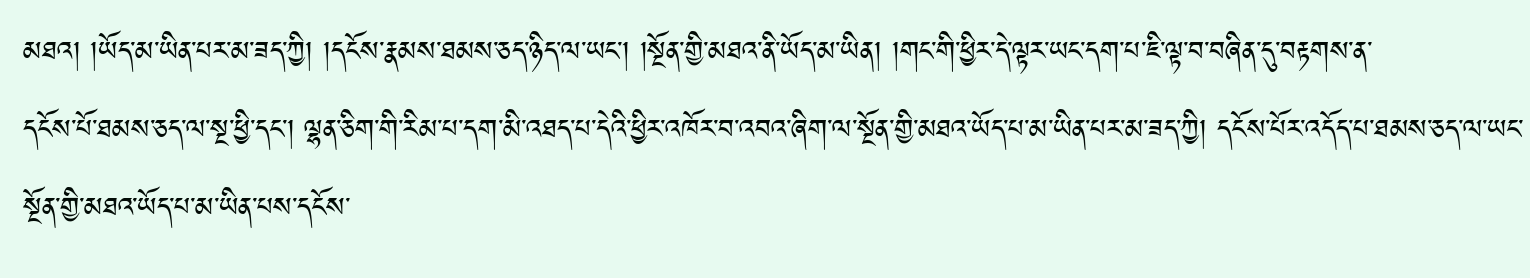མཐའ། །ཡོད་མ་ཡིན་པར་མ་ཟད་ཀྱི། །དངོས་རྣམས་ཐམས་ཅད་ཉིད་ལ་ཡང་། །སྔོན་གྱི་མཐའ་ནི་ཡོད་མ་ཡིན། །གང་གི་ཕྱིར་དེ་ལྟར་ཡང་དག་པ་ཇི་ལྟ་བ་བཞིན་དུ་བརྟགས་ན་
དངོས་པོ་ཐམས་ཅད་ལ་སྔ་ཕྱི་དང་། ལྷན་ཅིག་གི་རིམ་པ་དག་མི་འཐད་པ་དེའི་ཕྱིར་འཁོར་བ་འབའ་ཞིག་ལ་སྔོན་གྱི་མཐའ་ཡོད་པ་མ་ཡིན་པར་མ་ཟད་ཀྱི། དངོས་པོར་འདོད་པ་ཐམས་ཅད་ལ་ཡང་སྔོན་གྱི་མཐའ་ཡོད་པ་མ་ཡིན་པས་དངོས་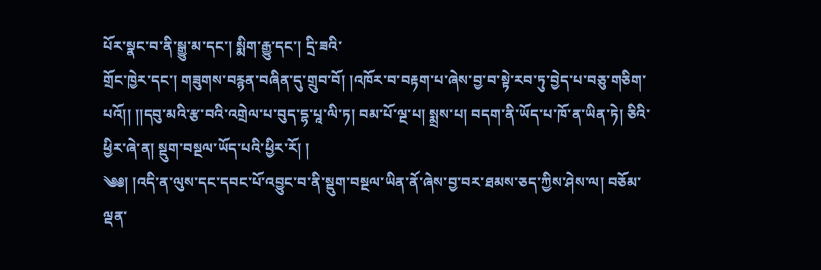པོར་སྣང་བ་ནི་སྒྱུ་མ་དང་། སྨིག་རྒྱུ་དང་། དྲི་ཟའི་
གྲོང་ཁྱེར་དང་། གཟུགས་བརྙན་བཞིན་དུ་གྲུབ་བོ། །འཁོར་བ་བརྟག་པ་ཞེས་བྱ་བ་སྟེ་རབ་ཏུ་བྱེད་པ་བཅུ་གཅིག་པའོ།། །།དབུ་མའི་རྩ་བའི་འགྲེལ་པ་བུད་དྷ་པཱ་ལི་ཏ། བམ་པོ་ལྔ་པ། སྨྲས་པ། བདག་ནི་ཡོད་པ་ཁོ་ན་ཡིན་ཏེ། ཅིའི་ཕྱིར་ཞེ་ན། སྡུག་བསྔལ་ཡོད་པའི་ཕྱིར་རོ། །
༄༅། །འདི་ན་ལུས་དང་དབང་པོ་འབྱུང་བ་ནི་སྡུག་བསྔལ་ཡིན་ནོ་ཞེས་བྱ་བར་ཐམས་ཅད་ཀྱིས་ཤེས་ལ། བཅོམ་ལྡན་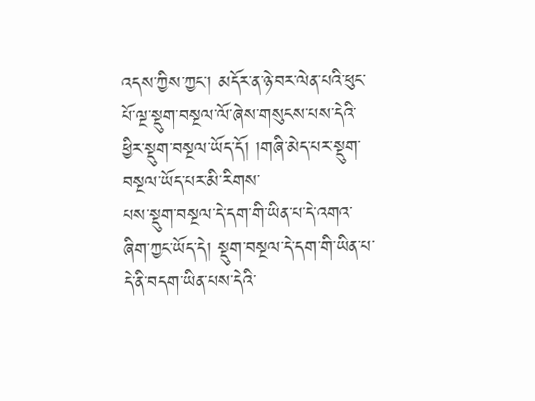འདས་ཀྱིས་ཀྱང་། མདོར་ན་ཉེ་བར་ལེན་པའི་ཕུང་པོ་ལྔ་སྡུག་བསྔལ་ལོ་ཞེས་གསུངས་པས་དེའི་ཕྱིར་སྡུག་བསྔལ་ཡོད་དོ། །གཞི་མེད་པར་སྡུག་བསྔལ་ཡོད་པར་མི་རིགས་
པས་སྡུག་བསྔལ་དེ་དག་གི་ཡིན་པ་དེ་འགའ་ཞིག་ཀྱང་ཡོད་དེ། སྡུག་བསྔལ་དེ་དག་གི་ཡིན་པ་དེ་ནི་བདག་ཡིན་པས་དེའི་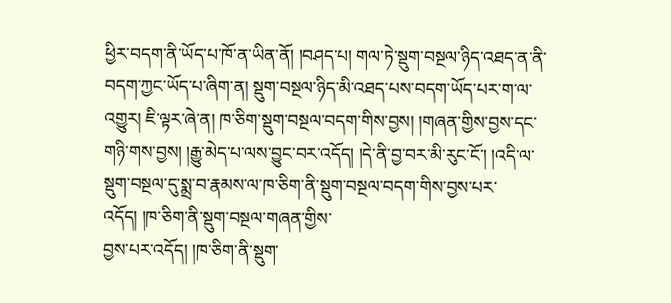ཕྱིར་བདག་ནི་ཡོད་པ་ཁོ་ན་ཡིན་ནོ། །བཤད་པ། གལ་ཏེ་སྡུག་བསྔལ་ཉིད་འཐད་ན་ནི་བདག་ཀྱང་ཡོད་པ་ཞིག་ན། སྡུག་བསྔལ་ཉིད་མི་འཐད་པས་བདག་ཡོད་པར་ག་ལ་
འགྱུར། ཇི་ལྟར་ཞེ་ན། ཁ་ཅིག་སྡུག་བསྔལ་བདག་གིས་བྱས། །གཞན་གྱིས་བྱས་དང་གཉི་གས་བྱས། །རྒྱུ་མེད་པ་ལས་བྱུང་བར་འདོད། །དེ་ནི་བྱ་བར་མི་རུང་ངོ་། །འདི་ལ་སྡུག་བསྔལ་དུ་སྨྲ་བ་རྣམས་ལ་ཁ་ཅིག་ནི་སྡུག་བསྔལ་བདག་གིས་བྱས་པར་འདོད། །ཁ་ཅིག་ནི་སྡུག་བསྔལ་གཞན་གྱིས་
བྱས་པར་འདོད། །ཁ་ཅིག་ནི་སྡུག་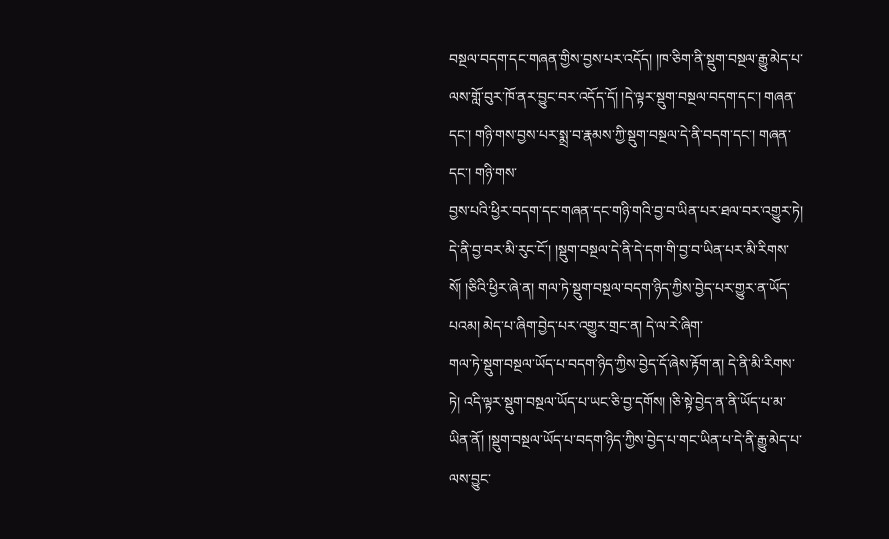བསྔལ་བདག་དང་གཞན་གྱིས་བྱས་པར་འདོད། །ཁ་ཅིག་ནི་སྡུག་བསྔལ་རྒྱུ་མེད་པ་ལས་གློ་བུར་ཁོ་ནར་བྱུང་བར་འདོད་དོ། །དེ་ལྟར་སྡུག་བསྔལ་བདག་དང་། གཞན་དང་། གཉི་གས་བྱས་པར་སྨྲ་བ་རྣམས་ཀྱི་སྡུག་བསྔལ་དེ་ནི་བདག་དང་། གཞན་དང་། གཉི་གས་
བྱས་པའི་ཕྱིར་བདག་དང་གཞན་དང་གཉི་གའི་བྱ་བ་ཡིན་པར་ཐལ་བར་འགྱུར་ཏེ། དེ་ནི་བྱ་བར་མི་རུང་ངོ་། །སྡུག་བསྔལ་དེ་ནི་དེ་དག་གི་བྱ་བ་ཡིན་པར་མི་རིགས་སོ། །ཅིའི་ཕྱིར་ཞེ་ན། གལ་ཏེ་སྡུག་བསྔལ་བདག་ཉིད་ཀྱིས་བྱེད་པར་གྱུར་ན་ཡོད་པའམ། མེད་པ་ཞིག་བྱེད་པར་འགྱུར་གྲང་ན། དེ་ལ་རེ་ཞིག་
གལ་ཏེ་སྡུག་བསྔལ་ཡོད་པ་བདག་ཉིད་ཀྱིས་བྱེད་དོ་ཞེས་རྟོག་ན། དེ་ནི་མི་རིགས་ཏེ། འདི་ལྟར་སྡུག་བསྔལ་ཡོད་པ་ཡང་ཅི་བྱ་དགོས། །ཅི་སྟེ་བྱེད་ན་ནི་ཡོད་པ་མ་ཡིན་ནོ། །སྡུག་བསྔལ་ཡོད་པ་བདག་ཉིད་ཀྱིས་བྱེད་པ་གང་ཡིན་པ་དེ་ནི་རྒྱུ་མེད་པ་ལས་བྱུང་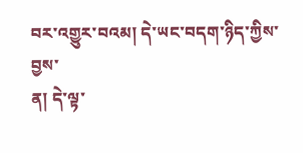བར་འགྱུར་བའམ། དེ་ཡང་བདག་ཉིད་ཀྱིས་བྱས་
ན། དེ་ལྟ་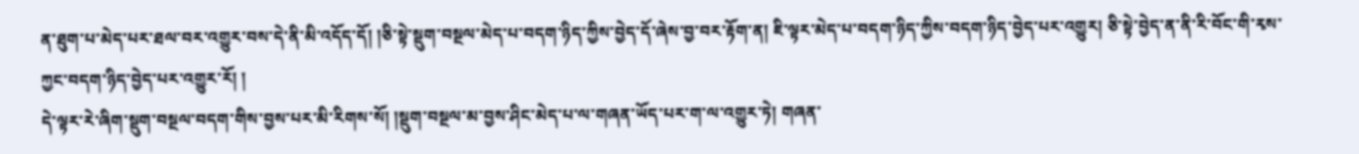ན་ཐུག་པ་མེད་པར་ཐལ་བར་འགྱུར་བས་དེ་ནི་མི་འདོད་དོ། །ཅི་སྟེ་སྡུག་བསྔལ་མེད་པ་བདག་ཉིད་ཀྱིས་བྱེད་དོ་ཞེས་བྱ་བར་རྟོག་ན། ཇི་ལྟར་མེད་པ་བདག་ཉིད་ཀྱིས་བདག་ཉིད་བྱེད་པར་འགྱུར། ཅི་སྟེ་བྱེད་ན་ནི་རི་བོང་གི་རྭས་ཀྱང་བདག་ཉིད་བྱེད་པར་འགྱུར་རོ། །
དེ་ལྟར་རེ་ཞིག་སྡུག་བསྔལ་བདག་གིས་བྱས་པར་མི་རིགས་སོ། །སྡུག་བསྔལ་མ་བྱས་ཤིང་མེད་པ་ལ་གཞན་ཡོད་པར་ག་ལ་འགྱུར་ཏེ། གཞན་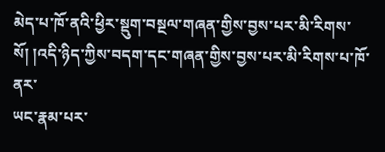མེད་པ་ཁོ་ནའི་ཕྱིར་སྡུག་བསྔལ་གཞན་གྱིས་བྱས་པར་མི་རིགས་སོ། །འདི་ཉིད་ཀྱིས་བདག་དང་གཞན་གྱིས་བྱས་པར་མི་རིགས་པ་ཁོ་ནར་
ཡང་རྣམ་པར་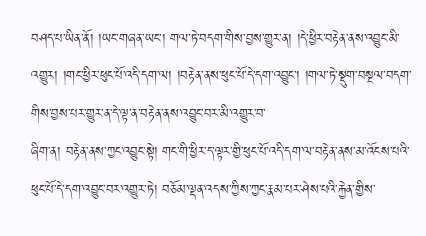བཤད་པ་ཡིན་ནོ། །ཡང་གཞན་ཡང་། གལ་ཏེ་བདག་གིས་བྱས་གྱུར་ན། །དེ་ཕྱིར་བརྟེན་ནས་འབྱུང་མི་འགྱུར། །གང་ཕྱིར་ཕུང་པོ་འདི་དག་ལ། །བརྟེན་ནས་ཕུང་པོ་དེ་དག་འབྱུང་། །གལ་ཏེ་སྡུག་བསྔལ་བདག་གིས་བྱས་པར་གྱུར་ན་དེ་ལྟ་ན་བརྟེན་ནས་འབྱུང་བར་མི་འགྱུར་བ་
ཞིག་ན། བརྟེན་ནས་ཀྱང་འབྱུང་སྟེ། གང་གི་ཕྱིར་ད་ལྟར་གྱི་ཕུང་པོ་འདི་དག་ལ་བརྟེན་ནས་མ་འོངས་པའི་ཕུང་པོ་དེ་དག་འབྱུང་བར་འགྱུར་ཏེ། བཅོམ་ལྡན་འདས་ཀྱིས་ཀྱང་རྣམ་པར་ཤེས་པའི་རྐྱེན་གྱིས་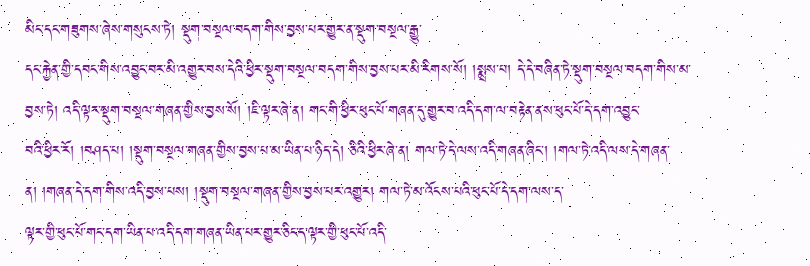མིང་དང་གཟུགས་ཞེས་གསུངས་ཏེ། སྡུག་བསྔལ་བདག་གིས་བྱས་པར་གྱུར་ན་སྡུག་བསྔལ་རྒྱུ་
དང་རྐྱེན་གྱི་དབང་གིས་འབྱུང་བར་མི་འགྱུར་བས་དེའི་ཕྱིར་སྡུག་བསྔལ་བདག་གིས་བྱས་པར་མི་རིགས་སོ། །སྨྲས་པ། དེ་དེ་བཞིན་ཏེ་སྡུག་བསྔལ་བདག་གིས་མ་བྱས་ཏེ། འདི་ལྟར་སྡུག་བསྔལ་གཞན་གྱིས་བྱས་སོ། །ཇི་ལྟར་ཞེ་ན། གང་གི་ཕྱིར་ཕུང་པོ་གཞན་དུ་གྱུར་བ་འདི་དག་ལ་བརྟེན་ནས་ཕུང་པོ་དེ་དག་འབྱུང་
བའི་ཕྱིར་རོ། །བཤད་པ། །སྡུག་བསྔལ་གཞན་གྱིས་བྱས་པ་མ་ཡིན་པ་ཉིད་དེ། ཅིའི་ཕྱིར་ཞེ་ན། གལ་ཏེ་དེ་ལས་འདི་གཞན་ཞིང་། །གལ་ཏེ་འདི་ལས་དེ་གཞན་ན། །གཞན་དེ་དག་གིས་འདི་བྱས་པས། །སྡུག་བསྔལ་གཞན་གྱིས་བྱས་པར་འགྱུར། གལ་ཏེ་མ་འོངས་པའི་ཕུང་པོ་དེ་དག་ལས་ད་
ལྟར་གྱི་ཕུང་པོ་གང་དག་ཡིན་པ་འདི་དག་གཞན་ཡིན་པར་གྱུར་ཅིང་ད་ལྟར་གྱི་ཕུང་པོ་འདི་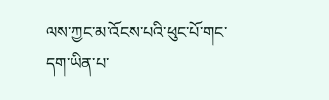ལས་ཀྱང་མ་འོངས་པའི་ཕུང་པོ་གང་དག་ཡིན་པ་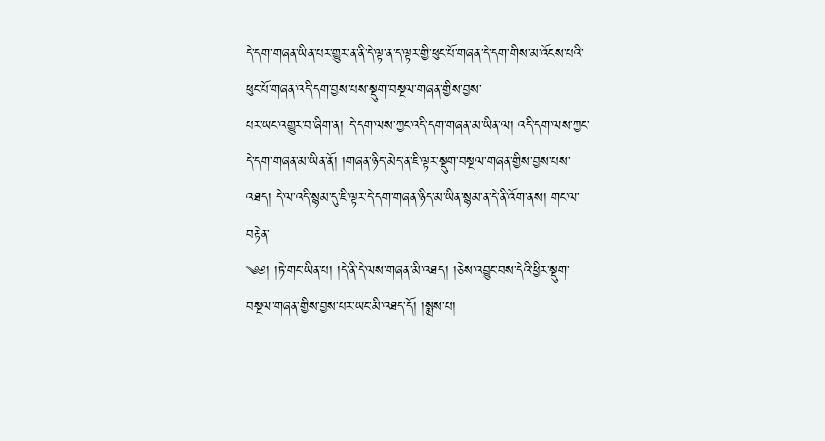དེ་དག་གཞན་ཡིན་པར་གྱུར་ན་ནི་དེ་ལྟ་ན་ད་ལྟར་གྱི་ཕུང་པོ་གཞན་དེ་དག་གིས་མ་འོངས་པའི་ཕུང་པོ་གཞན་འདི་དག་བྱས་པས་སྡུག་བསྔལ་གཞན་གྱིས་བྱས་
པར་ཡང་འགྱུར་བ་ཞིག་ན། དེ་དག་ལས་ཀྱང་འདི་དག་གཞན་མ་ཡིན་ལ། འདི་དག་ལས་ཀྱང་དེ་དག་གཞན་མ་ཡིན་ནོ། །གཞན་ཉིད་མེད་ན་ཇི་ལྟར་སྡུག་བསྔལ་གཞན་གྱིས་བྱས་པས་འཐད། དེ་ལ་འདི་སྙམ་དུ་ཇི་ལྟར་དེ་དག་གཞན་ཉིད་མ་ཡིན་སྙམ་ན་དེ་ནི་འོག་ནས། གང་ལ་བརྟེན་
༄༅། །ཏེ་གང་ཡིན་པ། །དེ་ནི་དེ་ལས་གཞན་མི་འཐད། །ཅེས་འབྱུང་བས་དེའི་ཕྱིར་སྡུག་བསྔལ་གཞན་གྱིས་བྱས་པར་ཡང་མི་འཐད་དོ། །སྨྲས་པ།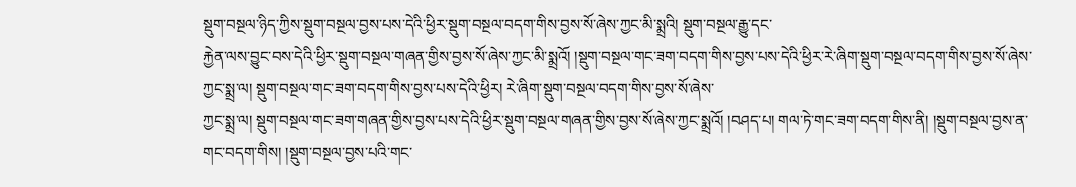སྡུག་བསྔལ་ཉིད་ཀྱིས་སྡུག་བསྔལ་བྱས་པས་དེའི་ཕྱིར་སྡུག་བསྔལ་བདག་གིས་བྱས་སོ་ཞེས་ཀྱང་མི་སྨྲའི། སྡུག་བསྔལ་རྒྱུ་དང་
རྐྱེན་ལས་བྱུང་བས་དེའི་ཕྱིར་སྡུག་བསྔལ་གཞན་གྱིས་བྱས་སོ་ཞེས་ཀྱང་མི་སྨྲའོ། །སྡུག་བསྔལ་གང་ཟག་བདག་གིས་བྱས་པས་དེའི་ཕྱིར་རེ་ཞིག་སྡུག་བསྔལ་བདག་གིས་བྱས་སོ་ཞེས་ཀྱང་སྨྲ་ལ། སྡུག་བསྔལ་གང་ཟག་བདག་གིས་བྱས་པས་དེའི་ཕྱིར། རེ་ཞིག་སྡུག་བསྔལ་བདག་གིས་བྱས་སོ་ཞེས་
ཀྱང་སྨྲ་ལ། སྡུག་བསྔལ་གང་ཟག་གཞན་གྱིས་བྱས་པས་དེའི་ཕྱིར་སྡུག་བསྔལ་གཞན་གྱིས་བྱས་སོ་ཞེས་ཀྱང་སྨྲའོ། །བཤད་པ། གལ་ཏེ་གང་ཟག་བདག་གིས་ནི། །སྡུག་བསྔལ་བྱས་ན་གང་བདག་གིས། །སྡུག་བསྔལ་བྱས་པའི་གང་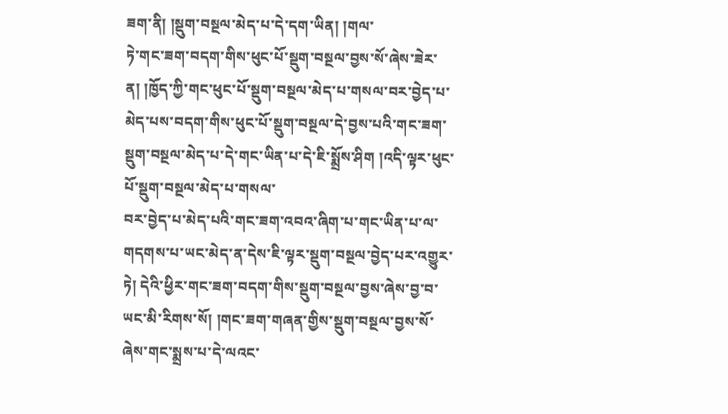ཟག་ནི། །སྡུག་བསྔལ་མེད་པ་དེ་དག་ཡིན། །གལ་
ཏེ་གང་ཟག་བདག་གིས་ཕུང་པོ་སྡུག་བསྔལ་བྱས་སོ་ཞེས་ཟེར་ན། །ཁྱོད་ཀྱི་གང་ཕུང་པོ་སྡུག་བསྔལ་མེད་པ་གསལ་བར་བྱེད་པ་མེད་པས་བདག་གིས་ཕུང་པོ་སྡུག་བསྔལ་དེ་བྱས་པའི་གང་ཟག་སྡུག་བསྔལ་མེད་པ་དེ་གང་ཡིན་པ་དེ་ཇི་སྨྲོས་ཤིག །འདི་ལྟར་ཕུང་པོ་སྡུག་བསྔལ་མེད་པ་གསལ་
བར་བྱེད་པ་མེད་པའི་གང་ཟག་འབའ་ཞིག་པ་གང་ཡིན་པ་ལ་གདགས་པ་ཡང་མེད་ན་དེས་ཇི་ལྟར་སྡུག་བསྔལ་བྱེད་པར་འགྱུར་ཏེ། དེའི་ཕྱིར་གང་ཟག་བདག་གིས་སྡུག་བསྔལ་བྱས་ཞེས་བྱ་བ་ཡང་མི་རིགས་སོ། །གང་ཟག་གཞན་གྱིས་སྡུག་བསྔལ་བྱས་སོ་ཞེས་གང་སྨྲས་པ་དེ་ལའང་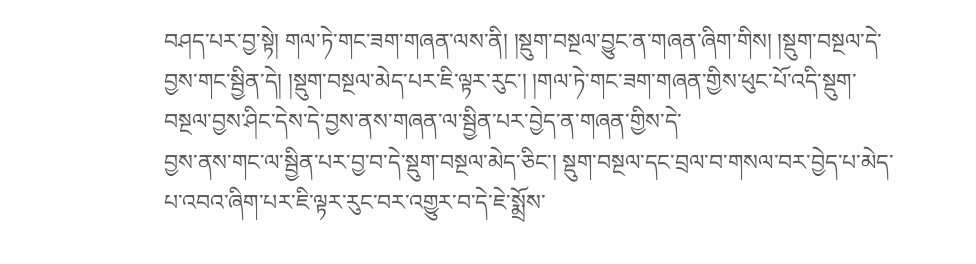བཤད་པར་བྱ་སྟེ། གལ་ཏེ་གང་ཟག་གཞན་ལས་ནི། །སྡུག་བསྔལ་བྱུང་ན་གཞན་ཞིག་གིས། །སྡུག་བསྔལ་དེ་བྱས་གང་སྦྱིན་དེ། །སྡུག་བསྔལ་མེད་པར་ཇི་ལྟར་རུང་། །གལ་ཏེ་གང་ཟག་གཞན་གྱིས་ཕུང་པོ་འདི་སྡུག་བསྔལ་བྱས་ཤིང་དེས་དེ་བྱས་ནས་གཞན་ལ་སྦྱིན་པར་བྱེད་ན་གཞན་གྱིས་དེ་
བྱས་ནས་གང་ལ་སྦྱིན་པར་བྱ་བ་དེ་སྡུག་བསྔལ་མེད་ཅིང་། སྡུག་བསྔལ་དང་བྲལ་བ་གསལ་བར་བྱེད་པ་མེད་པ་འབའ་ཞིག་པར་ཇི་ལྟར་རུང་བར་འགྱུར་བ་དེ་ཇེ་སྨྲོས་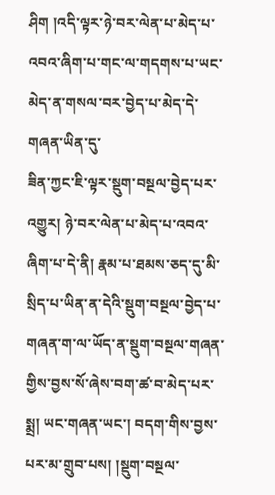ཤིག །འདི་ལྟར་ཉེ་བར་ལེན་པ་མེད་པ་འབའ་ཞིག་པ་གང་ལ་གདགས་པ་ཡང་མེད་ན་གསལ་བར་བྱེད་པ་མེད་དེ་གཞན་ཡིན་དུ་
ཟིན་ཀྱང་ཇི་ལྟར་སྡུག་བསྔལ་བྱེད་པར་འགྱུར། ཉེ་བར་ལེན་པ་མེད་པ་འབའ་ཞིག་པ་དེ་ནི། རྣམ་པ་ཐམས་ཅད་དུ་མི་སྲིད་པ་ཡིན་ན་དེའི་སྡུག་བསྔལ་བྱེད་པ་གཞན་ག་ལ་ཡོད་ན་སྡུག་བསྔལ་གཞན་གྱིས་བྱས་སོ་ཞེས་བག་ཚ་བ་མེད་པར་སྨྲ། ཡང་གཞན་ཡང་། བདག་གིས་བྱས་པར་མ་གྲུབ་པས། །སྡུག་བསྔལ་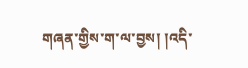གཞན་གྱིས་ག་ལ་བྱས། །འདི་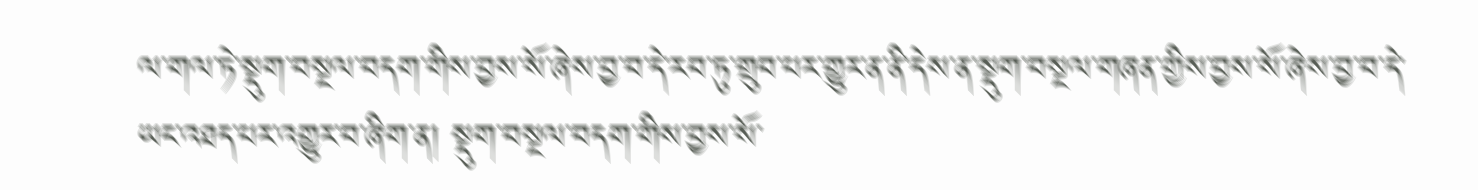ལ་གལ་ཏེ་སྡུག་བསྔལ་བདག་གིས་བྱས་སོ་ཞེས་བྱ་བ་དེ་རབ་ཏུ་གྲུབ་པར་གྱུར་ན་ནི་དེས་ན་སྡུག་བསྔལ་གཞན་གྱིས་བྱས་སོ་ཞེས་བྱ་བ་དེ་ཡང་འཐད་པར་འགྱུར་བ་ཞིག་ན། སྡུག་བསྔལ་བདག་གིས་བྱས་སོ་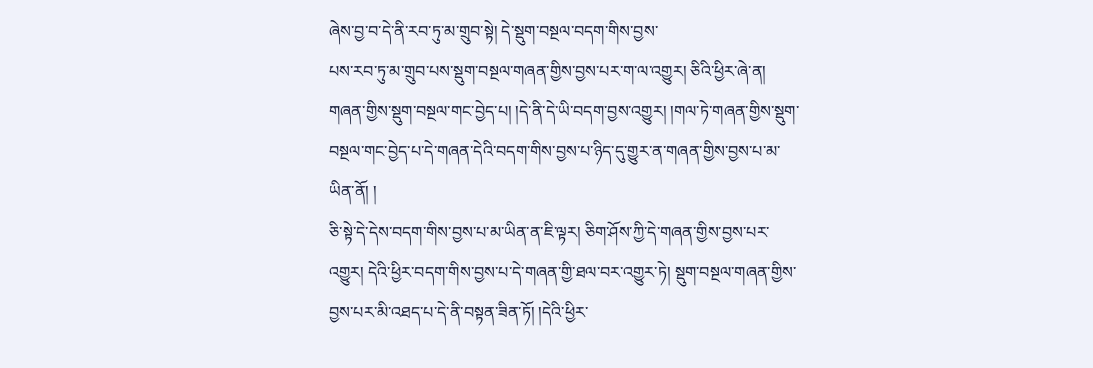ཞེས་བྱ་བ་དེ་ནི་རབ་ཏུ་མ་གྲུབ་སྟེ། དེ་སྡུག་བསྔལ་བདག་གིས་བྱས་
པས་རབ་ཏུ་མ་གྲུབ་པས་སྡུག་བསྔལ་གཞན་གྱིས་བྱས་པར་ག་ལ་འགྱུར། ཅིའི་ཕྱིར་ཞེ་ན། གཞན་གྱིས་སྡུག་བསྔལ་གང་བྱེད་པ། །དེ་ནི་དེ་ཡི་བདག་བྱས་འགྱུར། །གལ་ཏེ་གཞན་གྱིས་སྡུག་བསྔལ་གང་བྱེད་པ་དེ་གཞན་དེའི་བདག་གིས་བྱས་པ་ཉིད་དུ་གྱུར་ན་གཞན་གྱིས་བྱས་པ་མ་ཡིན་ནོ། །
ཅི་སྟེ་དེ་དེས་བདག་གིས་བྱས་པ་མ་ཡིན་ན་ཇི་ལྟར། ཅིག་ཤོས་ཀྱི་དེ་གཞན་གྱིས་བྱས་པར་འགྱུར། དེའི་ཕྱིར་བདག་གིས་བྱས་པ་དེ་གཞན་གྱི་ཐལ་བར་འགྱུར་ཏེ། སྡུག་བསྔལ་གཞན་གྱིས་བྱས་པར་མི་འཐད་པ་དེ་ནི་བསྟན་ཟིན་ཏོ། །དེའི་ཕྱིར་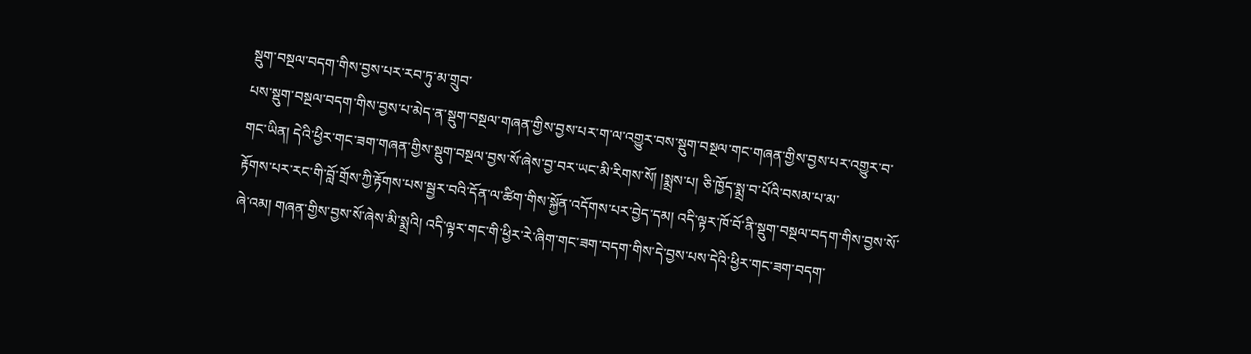སྡུག་བསྔལ་བདག་གིས་བྱས་པར་རབ་ཏུ་མ་གྲུབ་
པས་སྡུག་བསྔལ་བདག་གིས་བྱས་པ་མེད་ན་སྡུག་བསྔལ་གཞན་གྱིས་བྱས་པར་ག་ལ་འགྱུར་བས་སྡུག་བསྔལ་གང་གཞན་གྱིས་བྱས་པར་འགྱུར་བ་གང་ཡིན། དེའི་ཕྱིར་གང་ཟག་གཞན་གྱིས་སྡུག་བསྔལ་བྱས་སོ་ཞེས་བྱ་བར་ཡང་མི་རིགས་སོ། །སྨྲས་པ། ཅི་ཁྱོད་སྨྲ་བ་པོའི་བསམ་པ་མ་
རྟོགས་པར་རང་གི་བློ་གྲོས་ཀྱི་རྟོགས་པས་སྦྱར་བའི་དོན་ལ་ཚིག་གིས་སྐྱོན་འདོགས་པར་བྱེད་དམ། འདི་ལྟར་ཁོ་བོ་ནི་སྡུག་བསྔལ་བདག་གིས་བྱས་སོ་ཞེ་འམ། གཞན་གྱིས་བྱས་སོ་ཞེས་མི་སྨྲའི། འདི་ལྟར་གང་གི་ཕྱིར་རེ་ཞིག་གང་ཟག་བདག་གིས་དེ་བྱས་པས་དེའི་ཕྱིར་གང་ཟག་བདག་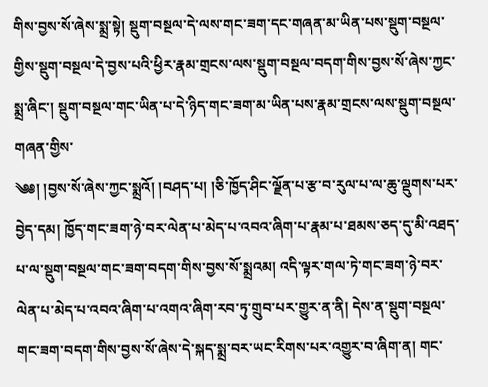གིས་བྱས་སོ་ཞེས་སྨྲ་སྟེ། སྡུག་བསྔལ་དེ་ལས་གང་ཟག་དང་གཞན་མ་ཡིན་པས་སྡུག་བསྔལ་གྱིས་སྡུག་བསྔལ་དེ་བྱས་པའི་ཕྱིར་རྣམ་གྲངས་ལས་སྡུག་བསྔལ་བདག་གིས་བྱས་སོ་ཞེས་ཀྱང་སྨྲ་ཞིང་། སྡུག་བསྔལ་གང་ཡིན་པ་དེ་ཉིད་གང་ཟག་མ་ཡིན་པས་རྣམ་གྲངས་ལས་སྡུག་བསྔལ་གཞན་གྱིས་
༄༅། །བྱས་སོ་ཞེས་ཀྱང་སྨྲའོ། །བཤད་པ། །ཅི་ཁྱོད་ཤིང་ལྗོན་པ་རྩ་བ་རུལ་པ་ལ་ཆུ་ལྡུགས་པར་བྱེད་དམ། ཁྱོད་གང་ཟག་ཉེ་བར་ལེན་པ་མེད་པ་འབའ་ཞིག་པ་རྣམ་པ་ཐམས་ཅད་དུ་མི་འཐད་པ་ལ་སྡུག་བསྔལ་གང་ཟག་བདག་གིས་བྱས་སོ་སྨྲའམ། འདི་ལྟར་གལ་ཏེ་གང་ཟག་ཉེ་བར་
ལེན་པ་མེད་པ་འབའ་ཞིག་པ་འགའ་ཞིག་རབ་ཏུ་གྲུབ་པར་གྱུར་ན་ནི། དེས་ན་སྡུག་བསྔལ་གང་ཟག་བདག་གིས་བྱས་སོ་ཞེས་དེ་སྐད་སྨྲ་བར་ཡང་རིགས་པར་འགྱུར་བ་ཞིག་ན། གང་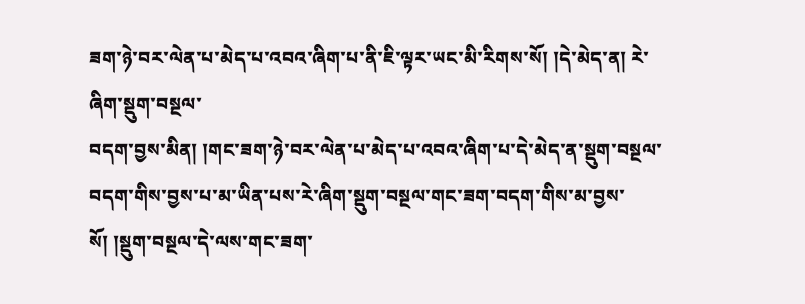ཟག་ཉེ་བར་ལེན་པ་མེད་པ་འབའ་ཞིག་པ་ནི་ཇི་ལྟར་ཡང་མི་རིགས་སོ། །དེ་མེད་ན། རེ་ཞིག་སྡུག་བསྔལ་
བདག་བྱས་མིན། །གང་ཟག་ཉེ་བར་ལེན་པ་མེད་པ་འབའ་ཞིག་པ་དེ་མེད་ན་སྡུག་བསྔལ་བདག་གིས་བྱས་པ་མ་ཡིན་པས་རེ་ཞིག་སྡུག་བསྔལ་གང་ཟག་བདག་གིས་མ་བྱས་སོ། །སྡུག་བསྔལ་དེ་ལས་གང་ཟག་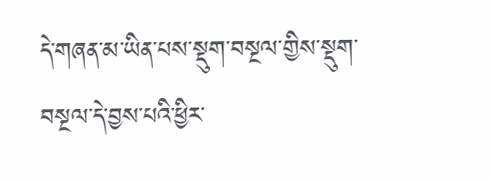དེ་གཞན་མ་ཡིན་པས་སྡུག་བསྔལ་གྱིས་སྡུག་བསྔལ་དེ་བྱས་པའི་ཕྱིར་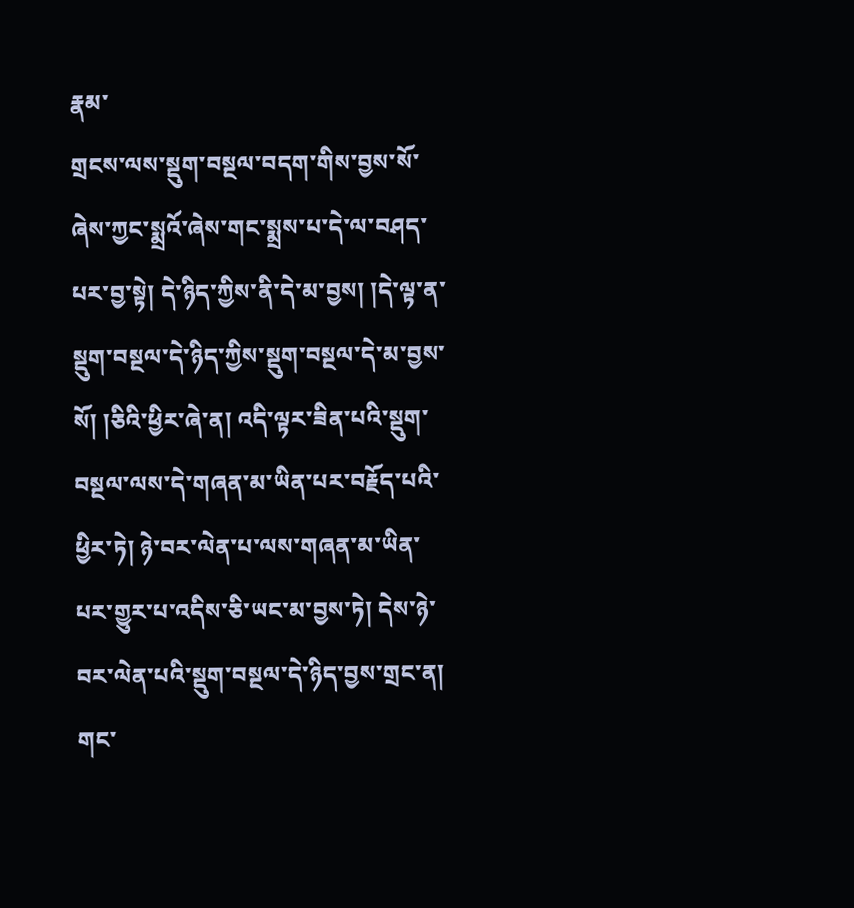རྣམ་
གྲངས་ལས་སྡུག་བསྔལ་བདག་གིས་བྱས་སོ་ཞེས་ཀྱང་སྨྲའོ་ཞེས་གང་སྨྲས་པ་དེ་ལ་བཤད་པར་བྱ་སྟེ། དེ་ཉིད་ཀྱིས་ནི་དེ་མ་བྱས། །དེ་ལྟ་ན་སྡུག་བསྔལ་དེ་ཉིད་ཀྱིས་སྡུག་བསྔལ་དེ་མ་བྱས་སོ། །ཅིའི་ཕྱིར་ཞེ་ན། འདི་ལྟར་ཟིན་པའི་སྡུག་བསྔལ་ལས་དེ་གཞན་མ་ཡིན་པར་བརྗོད་པའི་
ཕྱིར་ཏེ། ཉེ་བར་ལེན་པ་ལས་གཞན་མ་ཡིན་པར་གྱུར་པ་འདིས་ཅི་ཡང་མ་བྱས་ཏེ། དེས་ཉེ་བར་ལེན་པའི་སྡུག་བསྔལ་དེ་ཉིད་བྱས་གྲང་ན། གང་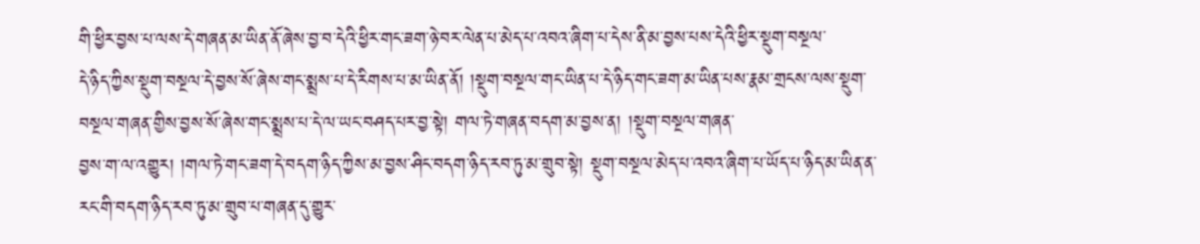གི་ཕྱིར་བྱས་པ་ལས་དེ་གཞན་མ་ཡིན་ནོ་ཞེས་བྱ་བ་དེའི་ཕྱིར་གང་ཟག་ཉེ་བར་ལེན་པ་མེད་པ་འབའ་ཞིག་པ་དེས་ནི་མ་བྱས་པས་དེའི་ཕྱིར་སྡུག་བསྔལ་
དེ་ཉིད་ཀྱིས་སྡུག་བསྔལ་དེ་བྱས་སོ་ཞེས་གང་སྨྲས་པ་དེ་རིགས་པ་མ་ཡིན་ནོ། །སྡུག་བསྔལ་གང་ཡིན་པ་དེ་ཉིད་གང་ཟག་མ་ཡིན་པས་རྣམ་གྲངས་ལས་སྡུག་བསྔལ་གཞན་གྱིས་བྱས་སོ་ཞེས་གང་སྨྲས་པ་དེ་ལ་ཡང་བཤད་པར་བྱ་སྟེ། གལ་ཏེ་གཞན་བདག་མ་བྱས་ན། །སྡུག་བསྔལ་གཞན་
བྱས་ག་ལ་འགྱུར། །གལ་ཏེ་གང་ཟག་དེ་བདག་ཉིད་ཀྱིས་མ་བྱས་ཤིང་བདག་ཉིད་རབ་ཏུ་མ་གྲུབ་སྟེ། སྡུག་བསྔལ་མེད་པ་འབའ་ཞིག་པ་ཡོད་པ་ཉིད་མ་ཡིན་ན་རང་གི་བདག་ཉིད་རབ་ཏུ་མ་གྲུབ་པ་གཞན་དུ་གྱུར་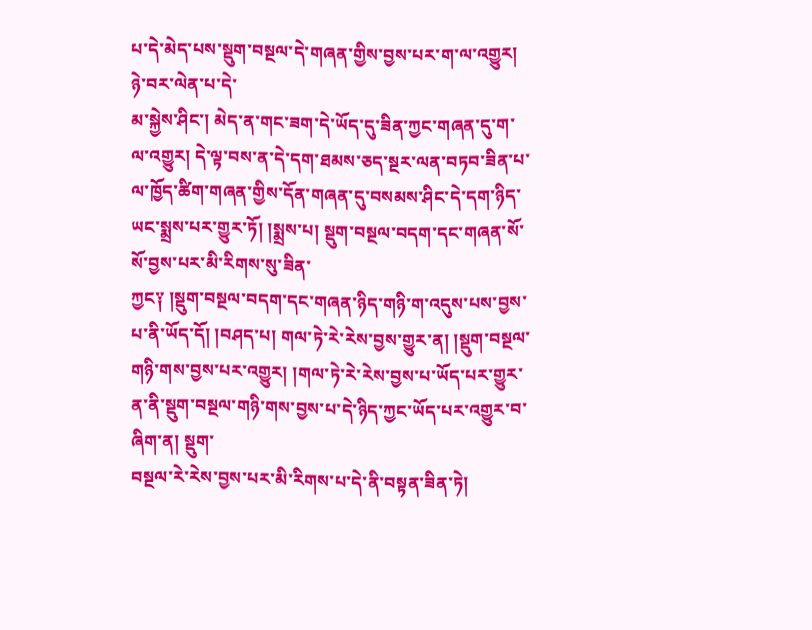པ་དེ་མེད་པས་སྡུག་བསྔལ་དེ་གཞན་གྱིས་བྱས་པར་ག་ལ་འགྱུར། ཉེ་བར་ལེན་པ་དེ་
མ་སྐྱེས་ཤིང་། མེད་ན་གང་ཟག་དེ་ཡོད་དུ་ཟིན་ཀྱང་གཞན་དུ་ག་ལ་འགྱུར། དེ་ལྟ་བས་ན་དེ་དག་ཐམས་ཅད་སྔར་ལན་བཏབ་ཟིན་པ་ལ་ཁྱོད་ཚིག་གཞན་གྱིས་དོན་གཞན་དུ་བསམས་ཤིང་དེ་དག་ཉིད་ཡང་སྨྲས་པར་གྱུར་ཏོ། །སྨྲས་པ། སྡུག་བསྔལ་བདག་དང་གཞན་སོ་སོ་བྱས་པར་མི་རིགས་སུ་ཟིན་
ཀྱང༑ །སྡུག་བསྔལ་བདག་དང་གཞན་ཉིད་གཉི་ག་འདུས་པས་བྱས་པ་ནི་ཡོད་དོ། །བཤད་པ། གལ་ཏེ་རེ་རེས་བྱས་གྱུར་ན། །སྡུག་བསྔལ་གཉི་གས་བྱས་པར་འགྱུར། །གལ་ཏེ་རེ་རེས་བྱས་པ་ཡོད་པར་གྱུར་ན་ནི་སྡུག་བསྔལ་གཉི་གས་བྱས་པ་དེ་ཉིད་ཀྱང་ཡོད་པར་འགྱུར་བ་ཞིག་ན། སྡུག་
བསྔལ་རེ་རེས་བྱས་པར་མི་རིགས་པ་དེ་ནི་བསྟན་ཟིན་ཏེ།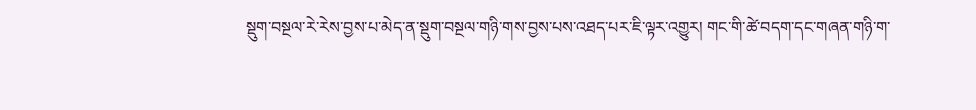སྡུག་བསྔལ་རེ་རེས་བྱས་པ་མེད་ན་སྡུག་བསྔལ་གཉི་གས་བྱས་པས་འཐད་པར་ཇི་ལྟར་འགྱུར། གང་གི་ཚེ་བདག་དང་གཞན་གཉི་ག་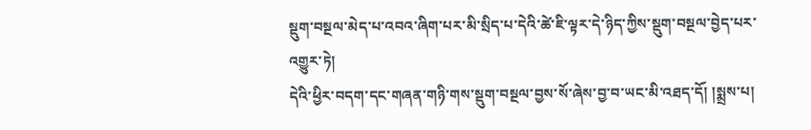སྡུག་བསྔལ་མེད་པ་འབའ་ཞིག་པར་མི་སྲིད་པ་དེའི་ཚེ་ཇི་ལྟར་དེ་ཉིད་ཀྱིས་སྡུག་བསྔལ་བྱེད་པར་འགྱུར་ཏེ།
དེའི་ཕྱིར་བདག་དང་གཞན་གཉི་གས་སྡུག་བསྔལ་བྱས་སོ་ཞེས་བྱ་བ་ཡང་མི་འཐད་དོ། །སྨྲས་པ།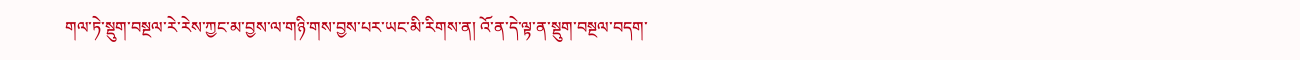གལ་ཏེ་སྡུག་བསྔལ་རེ་རེས་ཀྱང་མ་བྱས་ལ་གཉི་གས་བྱས་པར་ཡང་མི་རིགས་ན། འོ་ན་དེ་ལྟ་ན་སྡུག་བསྔལ་བདག་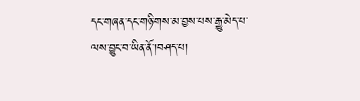དང་གཞན་དང་གཉི་གས་མ་བྱས་པས་རྒྱུ་མེད་པ་ལས་བྱུང་བ་ཡིན་ནོ་།བཤད་པ།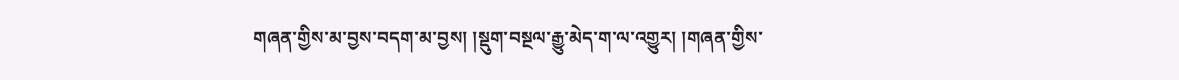གཞན་གྱིས་མ་བྱས་བདག་མ་བྱས། །སྡུག་བསྔལ་རྒྱུ་མེད་ག་ལ་འགྱུར། །གཞན་གྱིས་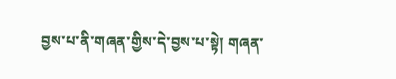བྱས་པ་ནི་གཞན་གྱིས་དེ་བྱས་པ་སྟེ། གཞན་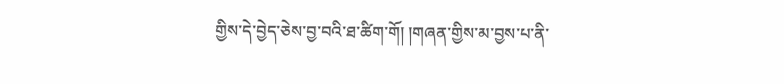གྱིས་དེ་བྱེད་ཅེས་བྱ་བའི་ཐ་ཚིག་གོ། །གཞན་གྱིས་མ་བྱས་པ་ནི་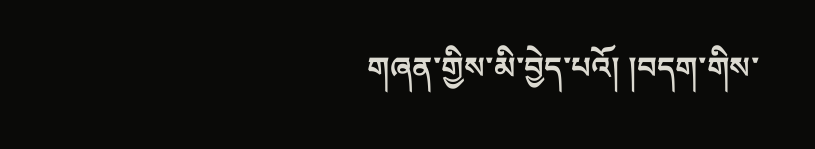གཞན་གྱིས་མི་བྱེད་པའོ། །བདག་གིས་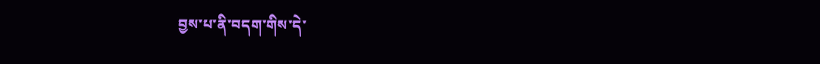བྱས་པ་ནི་བདག་གིས་དེ་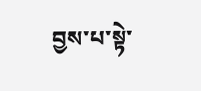བྱས་པ་སྟེ་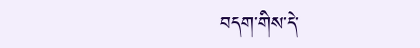བདག་གིས་དེ་